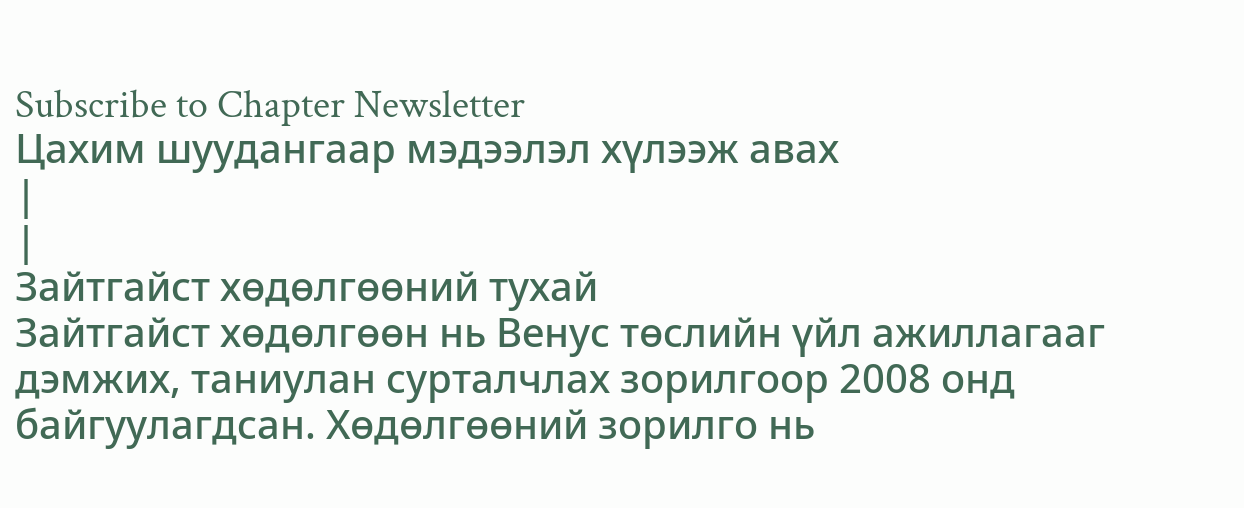Subscribe to Chapter Newsletter
Цахим шуудангаар мэдээлэл хүлээж авах
|
|
Зайтгайст хөдөлгөөний тухай
Зайтгайст хөдөлгөөн нь Венус төслийн үйл ажиллагааг дэмжих, таниулан сурталчлах зорилгоор 2008 онд байгуулагдсан. Хөдөлгөөний зорилго нь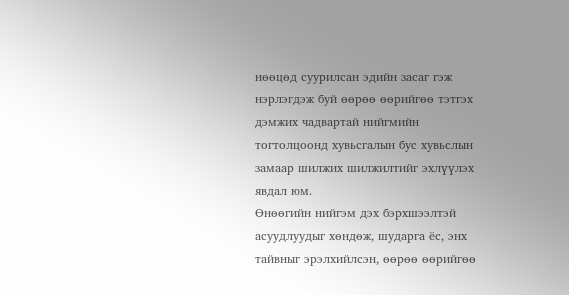нөөцөд суурилсан эдийн засаг гэж нэрлэгдэж буй өөрөө өөрийгөө тэтгэх дэмжих чадвартай нийгмийн тогтолцоонд хувьсгалын бус хувьслын замаар шилжих шилжилтийг эхлүүлэх явдал юм.
Өнөөгийн нийгэм дэх бэрхшээлтэй асуудлуудыг хөндөж, шударга ёс, энх тайвныг эрэлхийлсэн, өөрөө өөрийгөө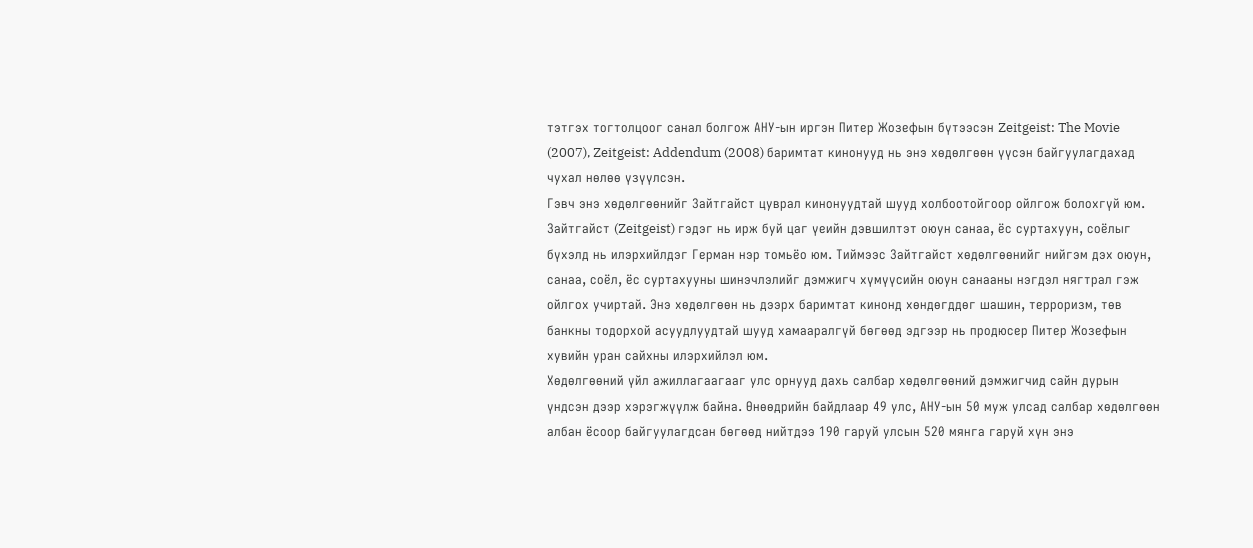тэтгэх тогтолцоог санал болгож АНУ-ын иргэн Питер Жозефын бүтээсэн Zeitgeist: The Movie (2007), Zeitgeist: Addendum (2008) баримтат кинонууд нь энэ хөдөлгөөн үүсэн байгуулагдахад чухал нөлөө үзүүлсэн.
Гэвч энэ хөдөлгөөнийг Зайтгайст цуврал кинонуудтай шууд холбоотойгоор ойлгож болохгүй юм. Зайтгайст (Zeitgeist) гэдэг нь ирж буй цаг үеийн дэвшилтэт оюун санаа, ёс суртахуун, соёлыг бүхэлд нь илэрхийлдэг Герман нэр томьёо юм. Тиймээс Зайтгайст хөдөлгөөнийг нийгэм дэх оюун, санаа, соёл, ёс суртахууны шинэчлэлийг дэмжигч хүмүүсийн оюун санааны нэгдэл нягтрал гэж ойлгох учиртай. Энэ хөдөлгөөн нь дээрх баримтат кинонд хөндөгддөг шашин, терроризм, төв банкны тодорхой асуудлуудтай шууд хамааралгүй бөгөөд эдгээр нь продюсер Питер Жозефын хувийн уран сайхны илэрхийлэл юм.
Хөдөлгөөний үйл ажиллагаагааг улс орнууд дахь салбар хөдөлгөөний дэмжигчид сайн дурын үндсэн дээр хэрэгжүүлж байна. Өнөөдрийн байдлаар 49 улс, АНУ-ын 50 муж улсад салбар хөдөлгөөн албан ёсоор байгуулагдсан бөгөөд нийтдээ 190 гаруй улсын 520 мянга гаруй хүн энэ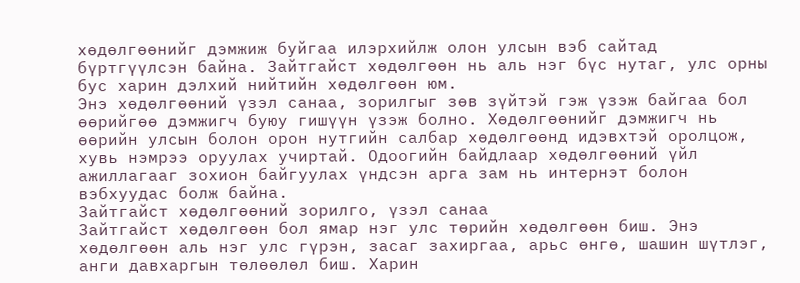хөдөлгөөнийг дэмжиж буйгаа илэрхийлж олон улсын вэб сайтад бүртгүүлсэн байна. Зайтгайст хөдөлгөөн нь аль нэг бүс нутаг, улс орны бус харин дэлхий нийтийн хөдөлгөөн юм.
Энэ хөдөлгөөний үзэл санаа, зорилгыг зөв зүйтэй гэж үзэж байгаа бол өөрийгөө дэмжигч буюу гишүүн үзэж болно. Хөдөлгөөнийг дэмжигч нь өөрийн улсын болон орон нутгийн салбар хөдөлгөөнд идэвхтэй оролцож, хувь нэмрээ оруулах учиртай. Одоогийн байдлаар хөдөлгөөний үйл ажиллагааг зохион байгуулах үндсэн арга зам нь интернэт болон вэбхуудас болж байна.
Зайтгайст хөдөлгөөний зорилго, үзэл санаа
Зайтгайст хөдөлгөөн бол ямар нэг улс төрийн хөдөлгөөн биш. Энэ хөдөлгөөн аль нэг улс гүрэн, засаг захиргаа, арьс өнгө, шашин шүтлэг, анги давхаргын төлөөлөл биш. Харин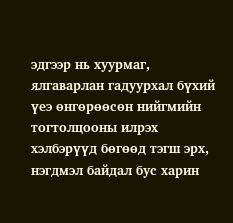эдгээр нь хуурмаг, ялгаварлан гадуурхал бүхий үеэ өнгөрөөсөн нийгмийн тогтолцооны илрэх хэлбэрүүд бөгөөд тэгш эрх, нэгдмэл байдал бус харин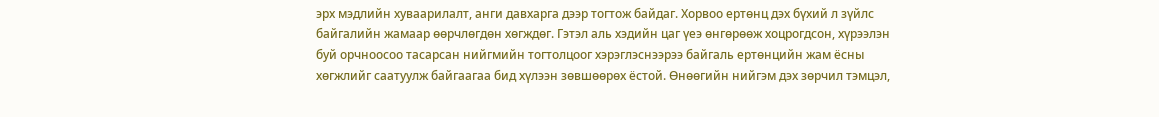эрх мэдлийн хуваарилалт, анги давхарга дээр тогтож байдаг. Хорвоо ертөнц дэх бүхий л зүйлс байгалийн жамаар өөрчлөгдөн хөгждөг. Гэтэл аль хэдийн цаг үеэ өнгөрөөж хоцрогдсон, хүрээлэн буй орчноосоо тасарсан нийгмийн тогтолцоог хэрэглэснээрээ байгаль ертөнцийн жам ёсны хөгжлийг саатуулж байгаагаа бид хүлээн зөвшөөрөх ёстой. Өнөөгийн нийгэм дэх зөрчил тэмцэл,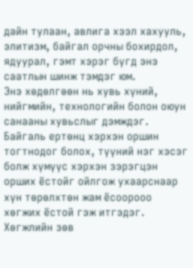дайн тулаан, авлига хээл хахууль, элитизм, байгал орчны бохирдол, ядуурал, гэмт хэрэг бүгд энэ саатлын шинж тэмдэг юм.
Энэ хөдөлгөөн нь хувь хүний, нийгмийн, технологийн болон оюун санааны хувьслыг дэмждэг. Байгаль ертөнц хэрхэн оршин тогтнодог болох, түүний нэг хэсэг болж хүмүүс хэрхэн зэрэгцэн орших ёстойг ойлгож ухаарснаар хүн төрөлхтөн жам ёсоорооо хөгжих ёстой гэж итгэдэг. Хөгжлийн зөв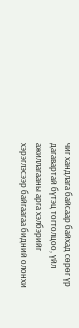чиг хандлага байсаар байхад сөрөг үр дагавартай бүтэц тогтолцоо, үйл ажиллагааны арга хэлбэрийг хэрэглэсээр байгаагаа бидний олонхи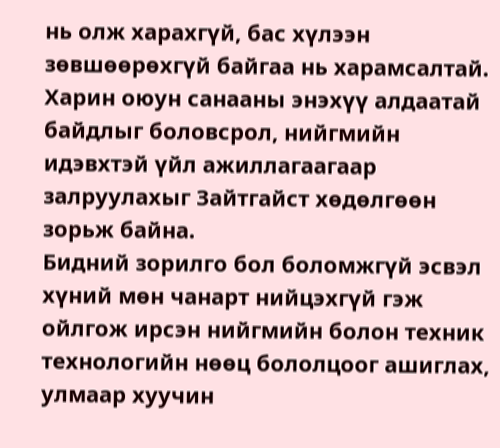нь олж харахгүй, бас хүлээн зөвшөөрөхгүй байгаа нь харамсалтай. Харин оюун санааны энэхүү алдаатай байдлыг боловсрол, нийгмийн идэвхтэй үйл ажиллагаагаар залруулахыг Зайтгайст хөдөлгөөн зорьж байна.
Бидний зорилго бол боломжгүй эсвэл хүний мөн чанарт нийцэхгүй гэж ойлгож ирсэн нийгмийн болон техник технологийн нөөц бололцоог ашиглах, улмаар хуучин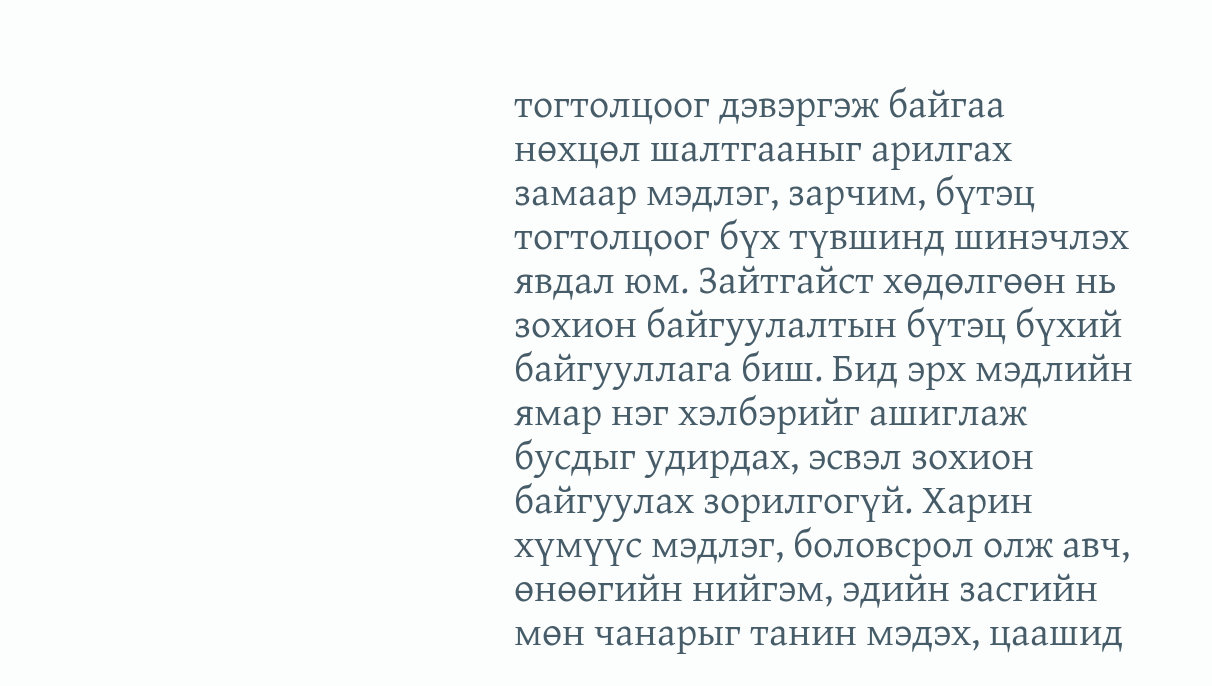тогтолцоог дэвэргэж байгаа нөхцөл шалтгааныг арилгах замаар мэдлэг, зарчим, бүтэц тогтолцоог бүх түвшинд шинэчлэх явдал юм. Зайтгайст хөдөлгөөн нь зохион байгуулалтын бүтэц бүхий байгууллага биш. Бид эрх мэдлийн ямар нэг хэлбэрийг ашиглаж бусдыг удирдах, эсвэл зохион байгуулах зорилгогүй. Харин хүмүүс мэдлэг, боловсрол олж авч, өнөөгийн нийгэм, эдийн засгийн мөн чанарыг танин мэдэх, цаашид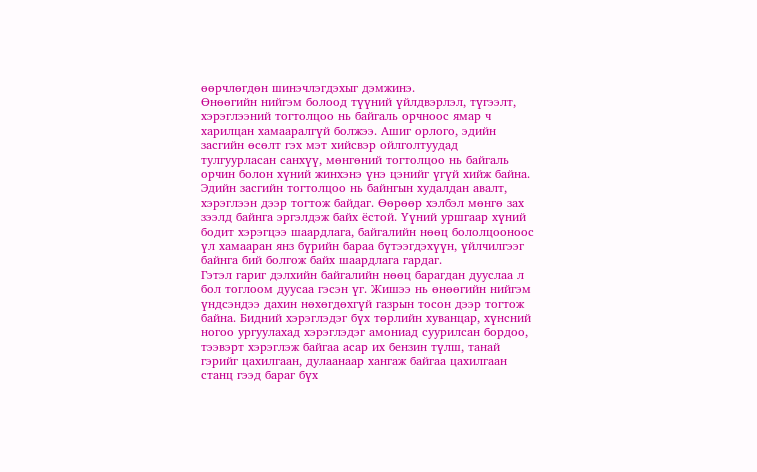өөрчлөгдөн шинэчлэгдэхыг дэмжинэ.
Өнөөгийн нийгэм болоод түүний үйлдвэрлэл, түгээлт, хэрэглээний тогтолцоо нь байгаль орчноос ямар ч харилцан хамааралгүй болжээ. Ашиг орлого, эдийн засгийн өсөлт гэх мэт хийсвэр ойлголтуудад тулгуурласан санхүү, мөнгөний тогтолцоо нь байгаль орчин болон хүний жинхэнэ үнэ цэнийг үгүй хийж байна. Эдийн засгийн тогтолцоо нь байнгын худалдан авалт, хэрэглээн дээр тогтож байдаг. Өөрөөр хэлбэл мөнгө зах зээлд байнга эргэлдэж байх ёстой. Үүний уршгаар хүний бодит хэрэгцээ шаардлага, байгалийн нөөц бололцооноос үл хамааран янз бүрийн бараа бүтээгдэхүүн, үйлчилгээг байнга бий болгож байх шаардлага гардаг.
Гэтэл гариг дэлхийн байгалийн нөөц барагдан дууслаа л бол тоглоом дуусаа гэсэн үг. Жишээ нь өнөөгийн нийгэм үндсэндээ дахин нөхөгдөхгүй газрын тосон дээр тогтож байна. Бидний хэрэглэдэг бүх төрлийн хуванцар, хүнсний ногоо ургуулахад хэрэглэдэг амониад суурилсан бордоо, тээвэрт хэрэглэж байгаа асар их бензин түлш, танай гэрийг цахилгаан, дулаанаар хангаж байгаа цахилгаан станц гээд бараг бүх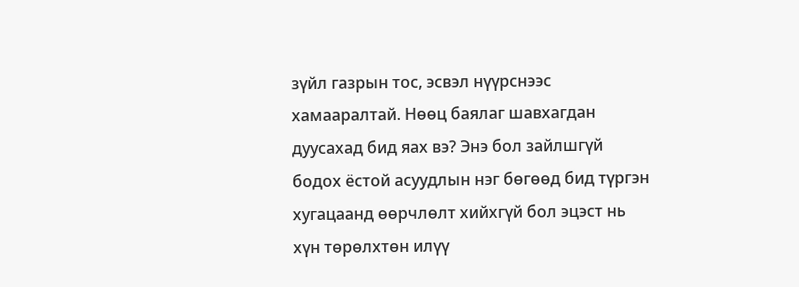зүйл газрын тос, эсвэл нүүрснээс хамааралтай. Нөөц баялаг шавхагдан дуусахад бид яах вэ? Энэ бол зайлшгүй бодох ёстой асуудлын нэг бөгөөд бид түргэн хугацаанд өөрчлөлт хийхгүй бол эцэст нь хүн төрөлхтөн илүү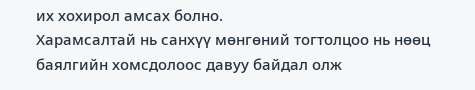их хохирол амсах болно.
Харамсалтай нь санхүү мөнгөний тогтолцоо нь нөөц баялгийн хомсдолоос давуу байдал олж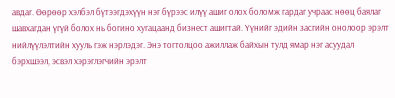авдаг. Өөрөөр хэлбэл бүтээгдэхүүн нэг бүрээс илүү ашиг олох боломж гардаг учраас нөөц баялаг шавхагдан үгүй болох нь богино хугацаанд бизнест ашигтай. Үүнийг эдийн засгийн онолоор эрэлт нийлүүлэлтийн хууль гэж нэрлэдэг. Энэ тогтолцоо ажиллаж байхын тулд ямар нэг асуудал бэрхшээл, эсвэл хэрэглэгчийн эрэлт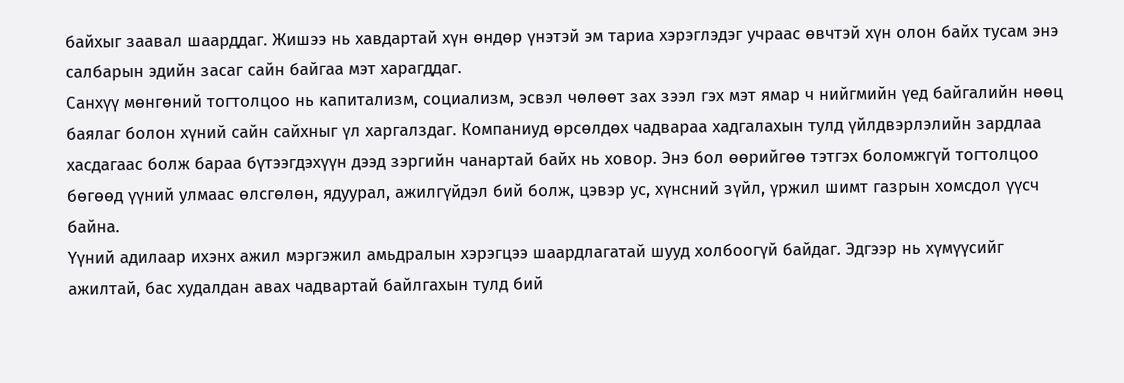байхыг заавал шаарддаг. Жишээ нь хавдартай хүн өндөр үнэтэй эм тариа хэрэглэдэг учраас өвчтэй хүн олон байх тусам энэ салбарын эдийн засаг сайн байгаа мэт харагддаг.
Санхүү мөнгөний тогтолцоо нь капитализм, социализм, эсвэл чөлөөт зах зээл гэх мэт ямар ч нийгмийн үед байгалийн нөөц баялаг болон хүний сайн сайхныг үл харгалздаг. Компаниуд өрсөлдөх чадвараа хадгалахын тулд үйлдвэрлэлийн зардлаа хасдагаас болж бараа бүтээгдэхүүн дээд зэргийн чанартай байх нь ховор. Энэ бол өөрийгөө тэтгэх боломжгүй тогтолцоо бөгөөд үүний улмаас өлсгөлөн, ядуурал, ажилгүйдэл бий болж, цэвэр ус, хүнсний зүйл, үржил шимт газрын хомсдол үүсч байна.
Үүний адилаар ихэнх ажил мэргэжил амьдралын хэрэгцээ шаардлагатай шууд холбоогүй байдаг. Эдгээр нь хүмүүсийг ажилтай, бас худалдан авах чадвартай байлгахын тулд бий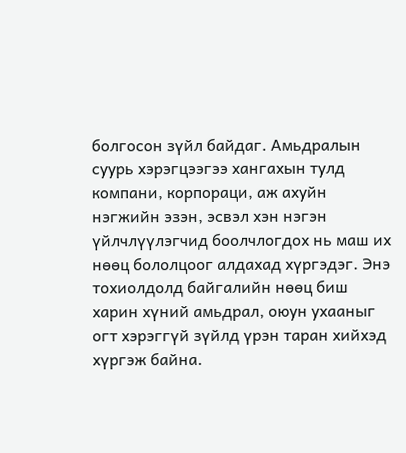болгосон зүйл байдаг. Амьдралын суурь хэрэгцээгээ хангахын тулд компани, корпораци, аж ахуйн нэгжийн эзэн, эсвэл хэн нэгэн үйлчлүүлэгчид боолчлогдох нь маш их нөөц бололцоог алдахад хүргэдэг. Энэ тохиолдолд байгалийн нөөц биш харин хүний амьдрал, оюун ухааныг огт хэрэггүй зүйлд үрэн таран хийхэд хүргэж байна.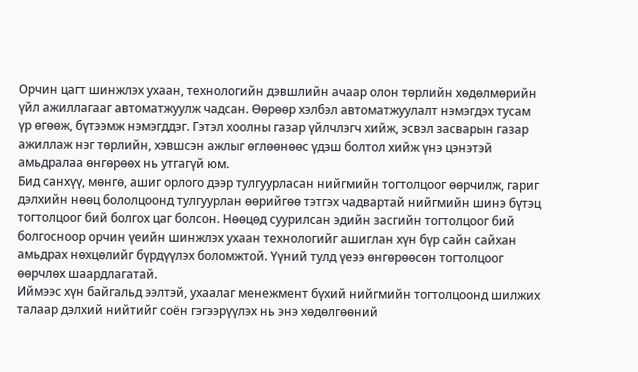Орчин цагт шинжлэх ухаан, технологийн дэвшлийн ачаар олон төрлийн хөдөлмөрийн үйл ажиллагааг автоматжуулж чадсан. Өөрөөр хэлбэл автоматжуулалт нэмэгдэх тусам үр өгөөж, бүтээмж нэмэгддэг. Гэтэл хоолны газар үйлчлэгч хийж, эсвэл засварын газар ажиллаж нэг төрлийн, хэвшсэн ажлыг өглөөнөөс үдэш болтол хийж үнэ цэнэтэй амьдралаа өнгөрөөх нь утгагүй юм.
Бид санхүү, мөнгө, ашиг орлого дээр тулгуурласан нийгмийн тогтолцоог өөрчилж, гариг дэлхийн нөөц бололцоонд тулгуурлан өөрийгөө тэтгэх чадвартай нийгмийн шинэ бүтэц тогтолцоог бий болгох цаг болсон. Нөөцөд суурилсан эдийн засгийн тогтолцоог бий болгосноор орчин үеийн шинжлэх ухаан технологийг ашиглан хүн бүр сайн сайхан амьдрах нөхцөлийг бүрдүүлэх боломжтой. Үүний тулд үеээ өнгөрөөсөн тогтолцоог өөрчлөх шаардлагатай.
Иймээс хүн байгальд ээлтэй, ухаалаг менежмент бүхий нийгмийн тогтолцоонд шилжих талаар дэлхий нийтийг соён гэгээрүүлэх нь энэ хөдөлгөөний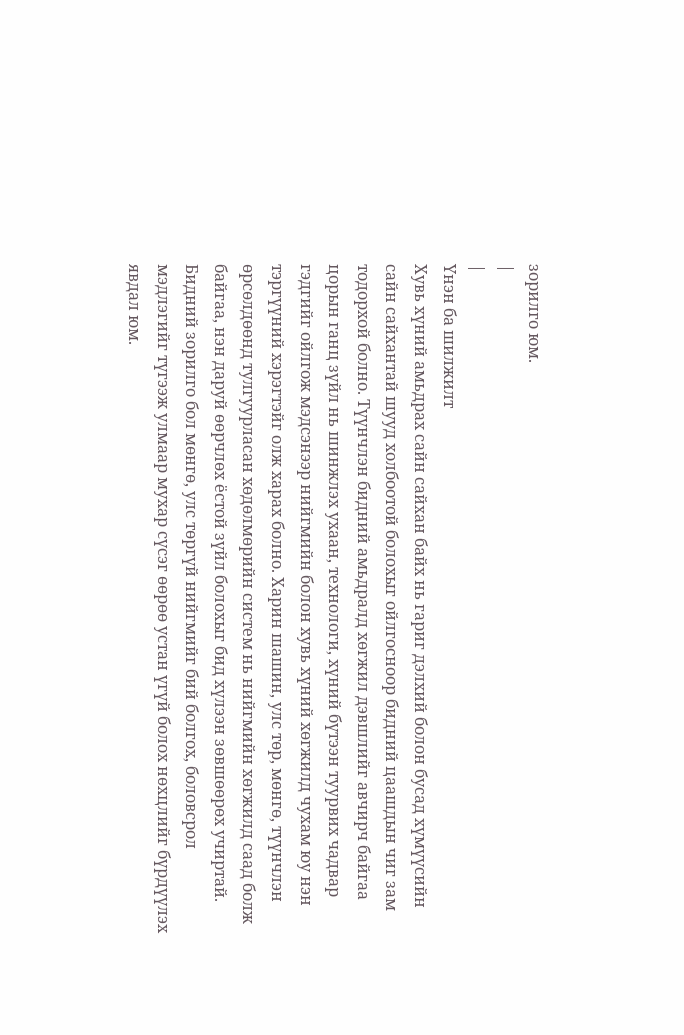зорилго юм.
|
|
Үнэн ба шилжилт
Хувь хүний амьдрах сайн сайхан байх нь гариг дэлхий болон бусад хүмүүсийн сайн сайхантай шууд холбоотой болохыг ойлгосноор бидний цаашдын чиг зам тодорхой болно. Түүнчлэн бидний амьдралд хөгжил дэвшлийг авчирч байгаа цорын ганц зүйл нь шинжлэх ухаан, технологи, хүний бүтээн туурвих чадвар гэдгийг ойлгож мэдсэнээр нийгмийн болон хувь хүний хөгжилд чухам юу нэн тэргүүний хэрэгтэйг олж харах болно. Харин шашин, улс төр, мөнгө, түүнчлэн өрсөлдөөнд тулгуурласан хөдөлмөрийн систем нь нийгмийн хөгжилд саад болж байгаа, нэн даруй өөрчлөх ёстой зүйл болохыг бид хүлээн зөвшөөрөх учиртай. Бидний зорилго бол мөнгө, улс төргүй нийгмийг бий болгох, боловсрол мэдлэгийг түгээж улмаар мухар сүсэг өөрөө устан үгүй болох нөхцлийг бүрдүүлэх явдал юм.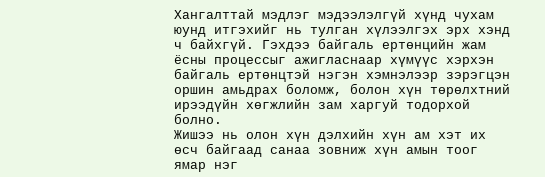Хангалттай мэдлэг мэдээлэлгүй хүнд чухам юунд итгэхийг нь тулган хүлээлгэх эрх хэнд ч байхгүй. Гэхдээ байгаль ертөнцийн жам ёсны процессыг ажигласнаар хүмүүс хэрхэн байгаль ертөнцтэй нэгэн хэмнэлээр зэрэгцэн оршин амьдрах боломж, болон хүн төрөлхтний ирээдүйн хөгжлийн зам харгуй тодорхой болно.
Жишээ нь олон хүн дэлхийн хүн ам хэт их өсч байгаад санаа зовниж хүн амын тоог ямар нэг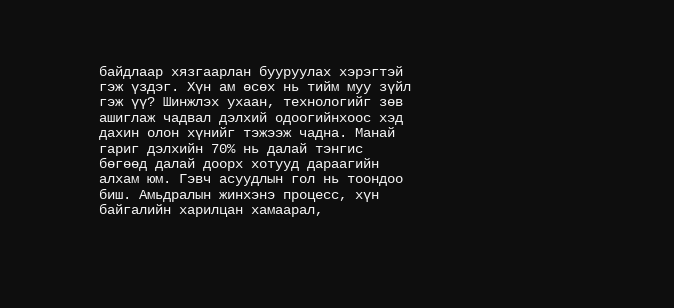байдлаар хязгаарлан бууруулах хэрэгтэй гэж үздэг. Хүн ам өсөх нь тийм муу зүйл гэж үү? Шинжлэх ухаан, технологийг зөв ашиглаж чадвал дэлхий одоогийнхоос хэд дахин олон хүнийг тэжээж чадна. Манай гариг дэлхийн 70% нь далай тэнгис бөгөөд далай доорх хотууд дараагийн алхам юм. Гэвч асуудлын гол нь тоондоо биш. Амьдралын жинхэнэ процесс, хүн байгалийн харилцан хамаарал,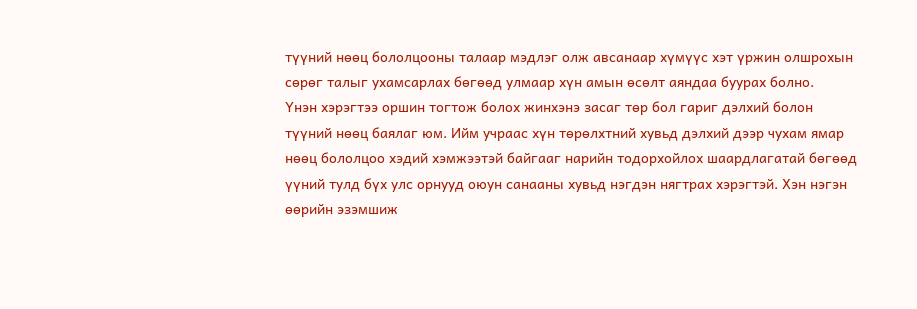түүний нөөц бололцооны талаар мэдлэг олж авсанаар хүмүүс хэт үржин олшрохын сөрөг талыг ухамсарлах бөгөөд улмаар хүн амын өсөлт аяндаа буурах болно.
Үнэн хэрэгтээ оршин тогтож болох жинхэнэ засаг төр бол гариг дэлхий болон түүний нөөц баялаг юм. Ийм учраас хүн төрөлхтний хувьд дэлхий дээр чухам ямар нөөц бололцоо хэдий хэмжээтэй байгааг нарийн тодорхойлох шаардлагатай бөгөөд үүний тулд бүх улс орнууд оюун санааны хувьд нэгдэн нягтрах хэрэгтэй. Хэн нэгэн өөрийн эзэмшиж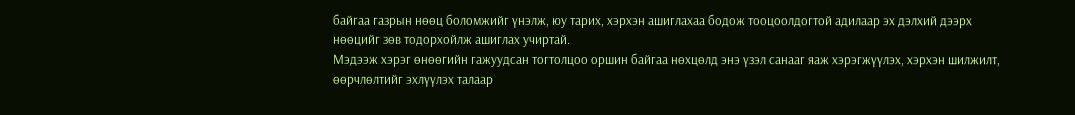байгаа газрын нөөц боломжийг үнэлж, юу тарих, хэрхэн ашиглахаа бодож тооцоолдогтой адилаар эх дэлхий дээрх нөөцийг зөв тодорхойлж ашиглах учиртай.
Мэдээж хэрэг өнөөгийн гажуудсан тогтолцоо оршин байгаа нөхцөлд энэ үзэл санааг яаж хэрэгжүүлэх, хэрхэн шилжилт, өөрчлөлтийг эхлүүлэх талаар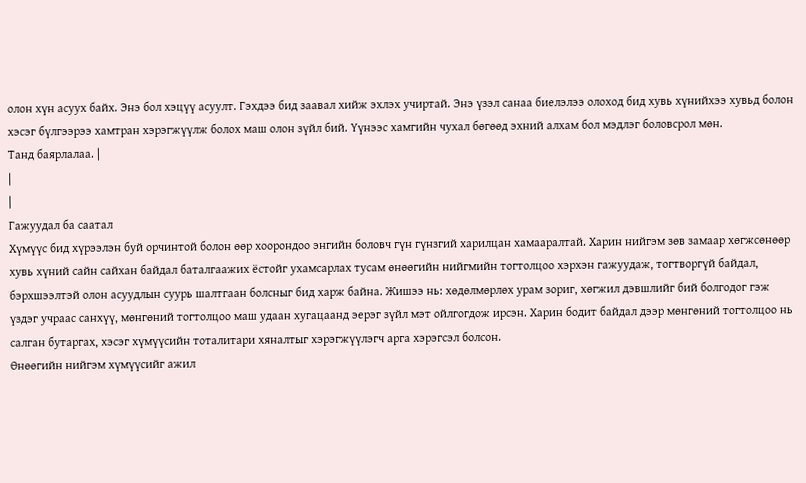олон хүн асуух байх. Энэ бол хэцүү асуулт. Гэхдээ бид заавал хийж эхлэх учиртай. Энэ үзэл санаа биелэлээ олоход бид хувь хүнийхээ хувьд болон хэсэг бүлгээрээ хамтран хэрэгжүүлж болох маш олон зүйл бий. Үүнээс хамгийн чухал бөгөөд эхний алхам бол мэдлэг боловсрол мөн.
Танд баярлалаа. |
|
|
Гажуудал ба саатал
Хүмүүс бид хүрээлэн буй орчинтой болон өөр хоорондоо энгийн боловч гүн гүнзгий харилцан хамааралтай. Харин нийгэм зөв замаар хөгжсөнөөр хувь хүний сайн сайхан байдал баталгаажих ёстойг ухамсарлах тусам өнөөгийн нийгмийн тогтолцоо хэрхэн гажуудаж, тогтворгүй байдал, бэрхшээлтэй олон асуудлын суурь шалтгаан болсныг бид харж байна. Жишээ нь: хөдөлмөрлөх урам зориг, хөгжил дэвшлийг бий болгодог гэж үздэг учраас санхүү, мөнгөний тогтолцоо маш удаан хугацаанд эерэг зүйл мэт ойлгогдож ирсэн. Харин бодит байдал дээр мөнгөний тогтолцоо нь салган бутаргах, хэсэг хүмүүсийн тоталитари хяналтыг хэрэгжүүлэгч арга хэрэгсэл болсон.
Өнөөгийн нийгэм хүмүүсийг ажил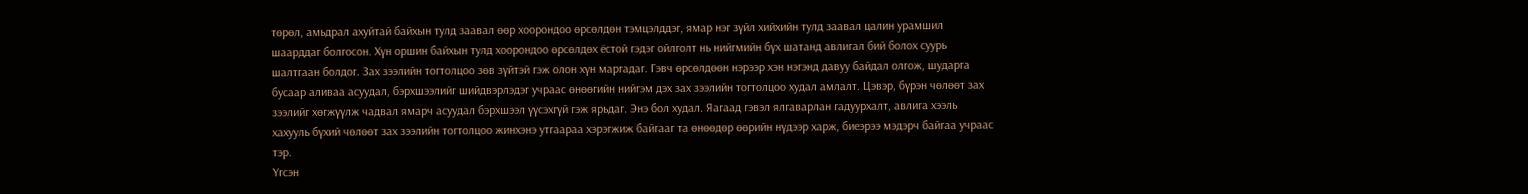төрөл, амьдрал ахуйтай байхын тулд заавал өөр хоорондоо өрсөлдөн тэмцэлддэг, ямар нэг зүйл хийхийн тулд заавал цалин урамшил шаарддаг болгосон. Хүн оршин байхын тулд хоорондоо өрсөлдөх ёстой гэдэг ойлголт нь нийгмийн бүх шатанд авлигал бий болох суурь шалтгаан болдог. Зах зээлийн тогтолцоо зөв зүйтэй гэж олон хүн маргадаг. Гэвч өрсөлдөөн нэрээр хэн нэгэнд давуу байдал олгож, шударга бусаар аливаа асуудал, бэрхшээлийг шийдвэрлэдэг учраас өнөөгийн нийгэм дэх зах зээлийн тогтолцоо худал амлалт. Цэвэр, бүрэн чөлөөт зах зээлийг хөгжүүлж чадвал ямарч асуудал бэрхшээл үүсэхгүй гэж ярьдаг. Энэ бол худал. Яагаад гэвэл ялгаварлан гадуурхалт, авлига хээль хахууль бүхий чөлөөт зах зээлийн тогтолцоо жинхэнэ утгаараа хэрэгжиж байгааг та өнөөдөр өөрийн нүдээр харж, биеэрээ мэдэрч байгаа учраас тэр.
Үгсэн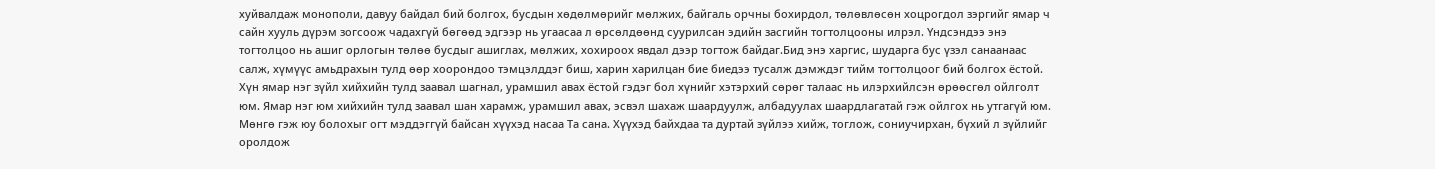хуйвалдаж монополи, давуу байдал бий болгох, бусдын хөдөлмөрийг мөлжих, байгаль орчны бохирдол, төлөвлөсөн хоцрогдол зэргийг ямар ч сайн хууль дүрэм зогсоож чадахгүй бөгөөд эдгээр нь угаасаа л өрсөлдөөнд суурилсан эдийн засгийн тогтолцооны илрэл. Үндсэндээ энэ тогтолцоо нь ашиг орлогын төлөө бусдыг ашиглах, мөлжих, хохироох явдал дээр тогтож байдаг.Бид энэ харгис, шударга бус үзэл санаанаас салж, хүмүүс амьдрахын тулд өөр хоорондоо тэмцэлддэг биш, харин харилцан бие биедээ тусалж дэмждэг тийм тогтолцоог бий болгох ёстой.
Хүн ямар нэг зүйл хийхийн тулд заавал шагнал, урамшил авах ёстой гэдэг бол хүнийг хэтэрхий сөрөг талаас нь илэрхийлсэн өрөөсгөл ойлголт юм. Ямар нэг юм хийхийн тулд заавал шан харамж, урамшил авах, эсвэл шахаж шаардуулж, албадуулах шаардлагатай гэж ойлгох нь утгагүй юм. Мөнгө гэж юу болохыг огт мэддэггүй байсан хүүхэд насаа Та сана. Хүүхэд байхдаа та дуртай зүйлээ хийж, тоглож, сониучирхан, бүхий л зүйлийг оролдож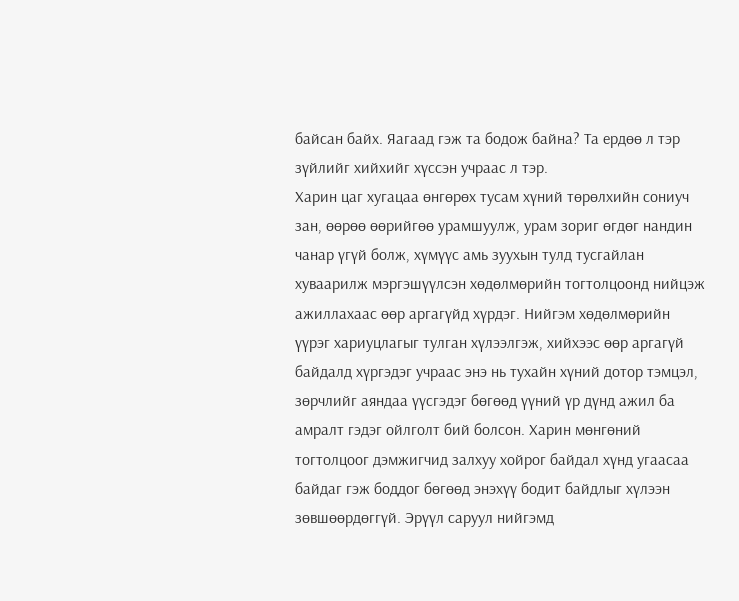байсан байх. Яагаад гэж та бодож байна? Та ердөө л тэр зүйлийг хийхийг хүссэн учраас л тэр.
Харин цаг хугацаа өнгөрөх тусам хүний төрөлхийн сониуч зан, өөрөө өөрийгөө урамшуулж, урам зориг өгдөг нандин чанар үгүй болж, хүмүүс амь зуухын тулд тусгайлан хуваарилж мэргэшүүлсэн хөдөлмөрийн тогтолцоонд нийцэж ажиллахаас өөр аргагүйд хүрдэг. Нийгэм хөдөлмөрийн үүрэг хариуцлагыг тулган хүлээлгэж, хийхээс өөр аргагүй байдалд хүргэдэг учраас энэ нь тухайн хүний дотор тэмцэл, зөрчлийг аяндаа үүсгэдэг бөгөөд үүний үр дүнд ажил ба амралт гэдэг ойлголт бий болсон. Харин мөнгөний тогтолцоог дэмжигчид залхуу хойрог байдал хүнд угаасаа байдаг гэж боддог бөгөөд энэхүү бодит байдлыг хүлээн зөвшөөрдөггүй. Эрүүл саруул нийгэмд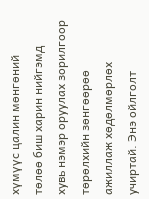хүмүүс цалин мөнгөний төлөө биш харин нийгэмд хувь нэмэр оруулах зорилгоор төрөлхийн зөнгөөрөө ажиллаж хөдөлмөрлөх учиртай. Энэ ойлголт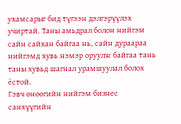ухамсарыг бид түгээн дэлгэрүүлэх учиртай. Таны амьдрал болон нийгэм сайн сайхан байгаа нь, сайн дураараа нийгэмд хувь нэмэр оруулж байгаа тань таны хувьд шагнал урамшуулал болох ёстой.
Гэвч өнөөгийн нийгэм бизнес санхүүгийн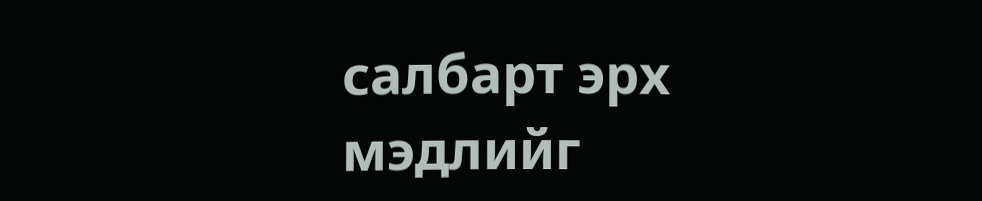салбарт эрх мэдлийг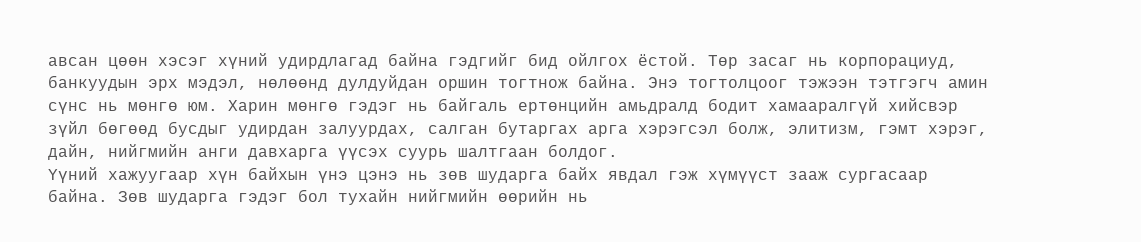авсан цөөн хэсэг хүний удирдлагад байна гэдгийг бид ойлгох ёстой. Төр засаг нь корпорациуд, банкуудын эрх мэдэл, нөлөөнд дулдуйдан оршин тогтнож байна. Энэ тогтолцоог тэжээн тэтгэгч амин сүнс нь мөнгө юм. Харин мөнгө гэдэг нь байгаль ертөнцийн амьдралд бодит хамааралгүй хийсвэр зүйл бөгөөд бусдыг удирдан залуурдах, салган бутаргах арга хэрэгсэл болж, элитизм, гэмт хэрэг, дайн, нийгмийн анги давхарга үүсэх суурь шалтгаан болдог.
Үүний хажуугаар хүн байхын үнэ цэнэ нь зөв шударга байх явдал гэж хүмүүст зааж сургасаар байна. Зөв шударга гэдэг бол тухайн нийгмийн өөрийн нь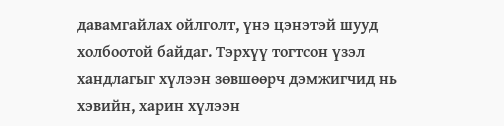давамгайлах ойлголт, үнэ цэнэтэй шууд холбоотой байдаг. Тэрхүү тогтсон үзэл хандлагыг хүлээн зөвшөөрч дэмжигчид нь хэвийн, харин хүлээн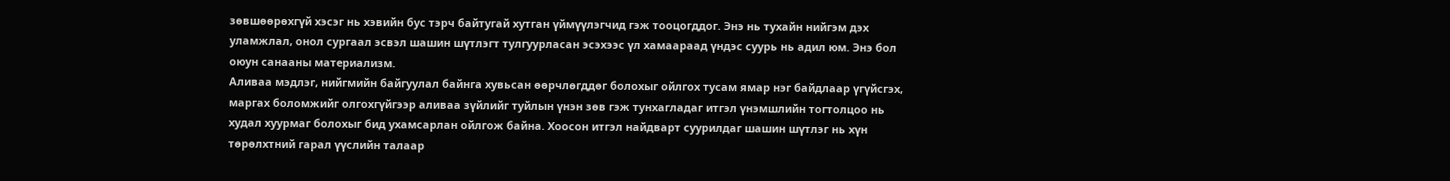зөвшөөрөхгүй хэсэг нь хэвийн бус тэрч байтугай хутган үймүүлэгчид гэж тооцогддог. Энэ нь тухайн нийгэм дэх уламжлал, онол сургаал эсвэл шашин шүтлэгт тулгуурласан эсэхээс үл хамаараад үндэс суурь нь адил юм. Энэ бол оюун санааны материализм.
Аливаа мэдлэг, нийгмийн байгуулал байнга хувьсан өөрчлөгддөг болохыг ойлгох тусам ямар нэг байдлаар үгүйсгэх, маргах боломжийг олгохгүйгээр аливаа зүйлийг туйлын үнэн зөв гэж тунхагладаг итгэл үнэмшлийн тогтолцоо нь худал хуурмаг болохыг бид ухамсарлан ойлгож байна. Хоосон итгэл найдварт суурилдаг шашин шүтлэг нь хүн төрөлхтний гарал үүслийн талаар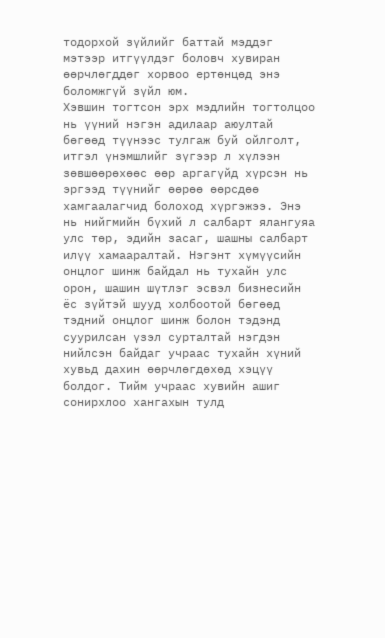тодорхой зүйлийг баттай мэддэг мэтээр итгүүлдэг боловч хувиран өөрчлөгддөг хорвоо ертөнцөд энэ боломжгүй зүйл юм.
Хэвшин тогтсон эрх мэдлийн тогтолцоо нь үүний нэгэн адилаар аюултай бөгөөд түүнээс тулгаж буй ойлголт, итгэл үнэмшлийг зүгээр л хүлээн зөвшөөрөхөөс өөр аргагүйд хүрсэн нь эргээд түүнийг өөрөө өөрсдөө хамгаалагчид болоход хүргэжээ. Энэ нь нийгмийн бүхий л салбарт ялангуяа улс төр, эдийн засаг, шашны салбарт илүү хамааралтай. Нэгэнт хүмүүсийн онцлог шинж байдал нь тухайн улс орон, шашин шүтлэг эсвэл бизнесийн ёс зүйтэй шууд холбоотой бөгөөд тэдний онцлог шинж болон тэдэнд суурилсан үзэл сурталтай нэгдэн нийлсэн байдаг учраас тухайн хүний хувьд дахин өөрчлөгдөхөд хэцүү болдог. Тийм учраас хувийн ашиг сонирхлоо хангахын тулд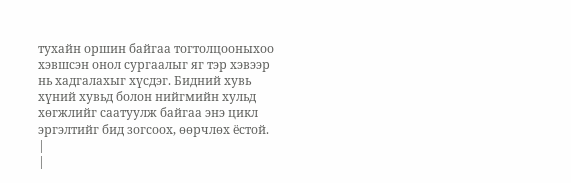тухайн оршин байгаа тогтолцооныхоо хэвшсэн онол сургаалыг яг тэр хэвээр нь хадгалахыг хүсдэг. Бидний хувь хүний хувьд болон нийгмийн хульд хөгжлийг саатуулж байгаа энэ цикл эргэлтийг бид зогсоох, өөрчлөх ёстой. |
|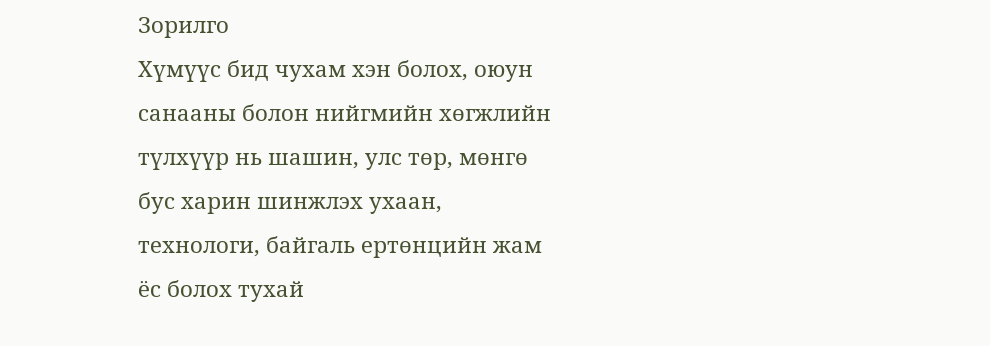Зорилго
Хүмүүс бид чухам хэн болох, оюун санааны болон нийгмийн хөгжлийн түлхүүр нь шашин, улс төр, мөнгө бус харин шинжлэх ухаан, технологи, байгаль ертөнцийн жам ёс болох тухай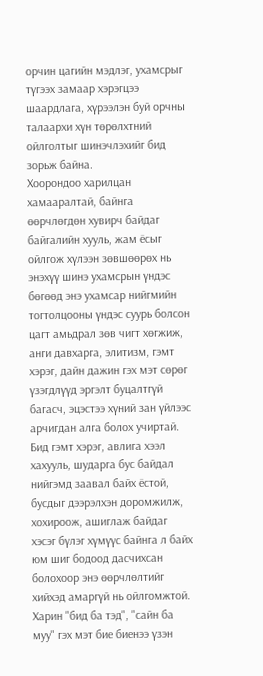орчин цагийн мэдлэг, ухамсрыг түгээх замаар хэрэгцээ шаардлага, хүрээлэн буй орчны талаархи хүн төрөлхтний ойлголтыг шинэчлэхийг бид зорьж байна.
Хоорондоо харилцан хамааралтай, байнга өөрчлөгдөн хувирч байдаг байгалийн хууль, жам ёсыг ойлгож хүлээн зөвшөөрөх нь энэхүү шинэ ухамсрын үндэс бөгөөд энэ ухамсар нийгмийн тогтолцооны үндэс суурь болсон цагт амьдрал зөв чигт хөгжиж, анги давхарга, элитизм, гэмт хэрэг, дайн дажин гэх мэт сөрөг үзэгдлүүд эргэлт буцалтгүй багасч, эцэстээ хүний зан үйлээс арчигдан алга болох учиртай.
Бид гэмт хэрэг, авлига хээл хахууль, шударга бус байдал нийгэмд заавал байх ёстой, бусдыг дээрэлхэн доромжилж, хохироож, ашиглаж байдаг хэсэг бүлэг хүмүүс байнга л байх юм шиг бодоод дасчихсан болохоор энэ өөрчлөлтийг хийхэд амаргүй нь ойлгомжтой. Харин "бид ба тэд", "сайн ба муу" гэх мэт бие биенээ үзэн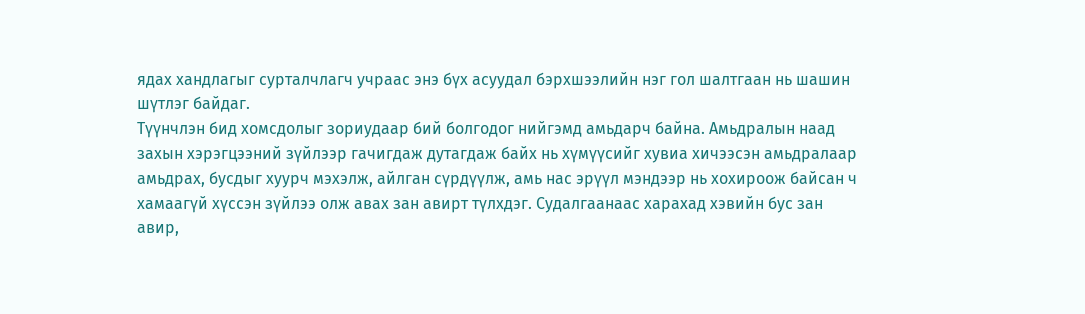ядах хандлагыг сурталчлагч учраас энэ бүх асуудал бэрхшээлийн нэг гол шалтгаан нь шашин шүтлэг байдаг.
Түүнчлэн бид хомсдолыг зориудаар бий болгодог нийгэмд амьдарч байна. Амьдралын наад захын хэрэгцээний зүйлээр гачигдаж дутагдаж байх нь хүмүүсийг хувиа хичээсэн амьдралаар амьдрах, бусдыг хуурч мэхэлж, айлган сүрдүүлж, амь нас эрүүл мэндээр нь хохироож байсан ч хамаагүй хүссэн зүйлээ олж авах зан авирт түлхдэг. Судалгаанаас харахад хэвийн бус зан авир,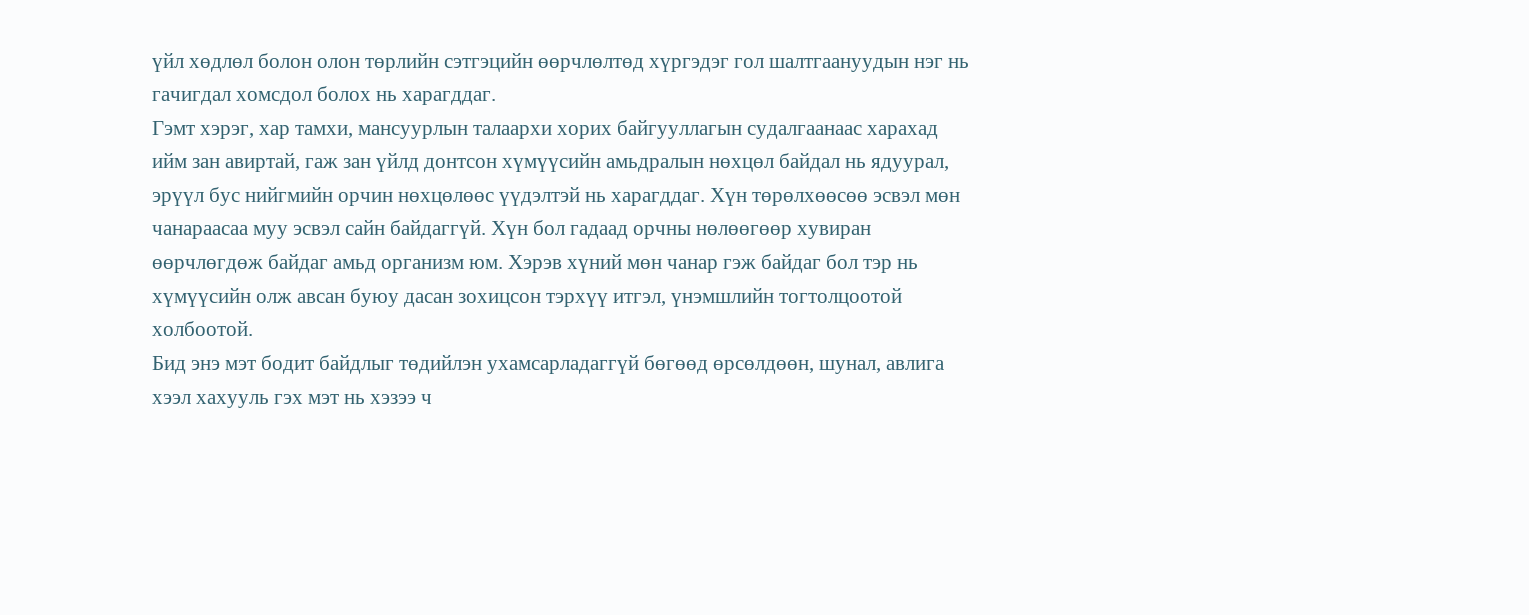үйл хөдлөл болон олон төрлийн сэтгэцийн өөрчлөлтөд хүргэдэг гол шалтгаануудын нэг нь гачигдал хомсдол болох нь харагддаг.
Гэмт хэрэг, хар тамхи, мансуурлын талаархи хорих байгууллагын судалгаанаас харахад ийм зан авиртай, гаж зан үйлд донтсон хүмүүсийн амьдралын нөхцөл байдал нь ядуурал, эрүүл бус нийгмийн орчин нөхцөлөөс үүдэлтэй нь харагддаг. Хүн төрөлхөөсөө эсвэл мөн чанараасаа муу эсвэл сайн байдаггүй. Хүн бол гадаад орчны нөлөөгөөр хувиран өөрчлөгдөж байдаг амьд организм юм. Хэрэв хүний мөн чанар гэж байдаг бол тэр нь хүмүүсийн олж авсан буюу дасан зохицсон тэрхүү итгэл, үнэмшлийн тогтолцоотой холбоотой.
Бид энэ мэт бодит байдлыг төдийлэн ухамсарладаггүй бөгөөд өрсөлдөөн, шунал, авлига хээл хахууль гэх мэт нь хэзээ ч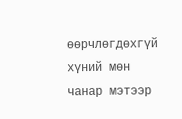өөрчлөгдөхгүй хүний мөн чанар мэтээр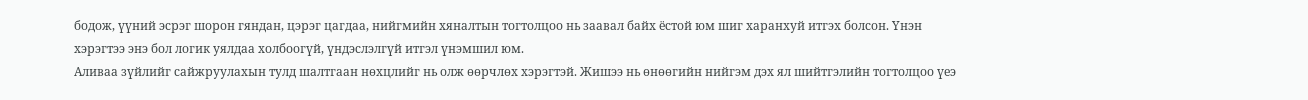бодож, үүний эсрэг шорон гяндан, цэрэг цагдаа, нийгмийн хяналтын тогтолцоо нь заавал байх ёстой юм шиг харанхуй итгэх болсон. Үнэн хэрэгтээ энэ бол логик уялдаа холбоогүй, үндэслэлгүй итгэл үнэмшил юм.
Аливаа зүйлийг сайжруулахын тулд шалтгаан нөхцлийг нь олж өөрчлөх хэрэгтэй. Жишээ нь өнөөгийн нийгэм дэх ял шийтгэлийн тогтолцоо үеэ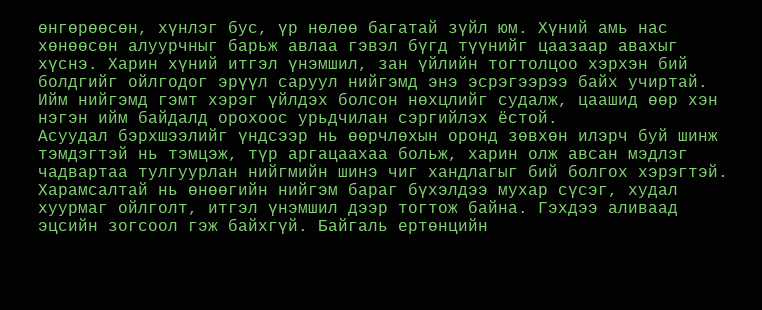өнгөрөөсөн, хүнлэг бус, үр нөлөө багатай зүйл юм. Хүний амь нас хөнөөсөн алуурчныг барьж авлаа гэвэл бүгд түүнийг цаазаар авахыг хүснэ. Харин хүний итгэл үнэмшил, зан үйлийн тогтолцоо хэрхэн бий болдгийг ойлгодог эрүүл саруул нийгэмд энэ эсрэгээрээ байх учиртай. Ийм нийгэмд гэмт хэрэг үйлдэх болсон нөхцлийг судалж, цаашид өөр хэн нэгэн ийм байдалд орохоос урьдчилан сэргийлэх ёстой.
Асуудал бэрхшээлийг үндсээр нь өөрчлөхын оронд зөвхөн илэрч буй шинж тэмдэгтэй нь тэмцэж, түр аргацаахаа больж, харин олж авсан мэдлэг чадвартаа тулгуурлан нийгмийн шинэ чиг хандлагыг бий болгох хэрэгтэй. Харамсалтай нь өнөөгийн нийгэм бараг бүхэлдээ мухар сүсэг, худал хуурмаг ойлголт, итгэл үнэмшил дээр тогтож байна. Гэхдээ аливаад эцсийн зогсоол гэж байхгүй. Байгаль ертөнцийн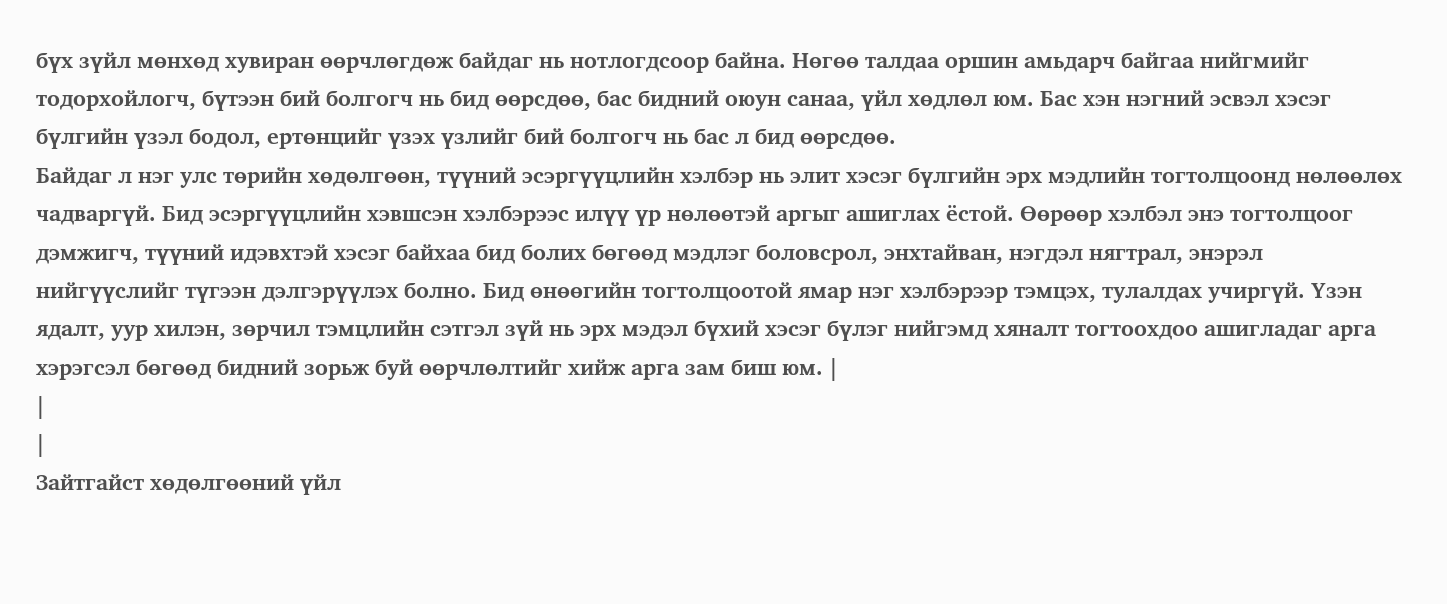бүх зүйл мөнхөд хувиран өөрчлөгдөж байдаг нь нотлогдсоор байна. Нөгөө талдаа оршин амьдарч байгаа нийгмийг тодорхойлогч, бүтээн бий болгогч нь бид өөрсдөө, бас бидний оюун санаа, үйл хөдлөл юм. Бас хэн нэгний эсвэл хэсэг бүлгийн үзэл бодол, ертөнцийг үзэх үзлийг бий болгогч нь бас л бид өөрсдөө.
Байдаг л нэг улс төрийн хөдөлгөөн, түүний эсэргүүцлийн хэлбэр нь элит хэсэг бүлгийн эрх мэдлийн тогтолцоонд нөлөөлөх чадваргүй. Бид эсэргүүцлийн хэвшсэн хэлбэрээс илүү үр нөлөөтэй аргыг ашиглах ёстой. Өөрөөр хэлбэл энэ тогтолцоог дэмжигч, түүний идэвхтэй хэсэг байхаа бид болих бөгөөд мэдлэг боловсрол, энхтайван, нэгдэл нягтрал, энэрэл нийгүүслийг түгээн дэлгэрүүлэх болно. Бид өнөөгийн тогтолцоотой ямар нэг хэлбэрээр тэмцэх, тулалдах учиргүй. Үзэн ядалт, уур хилэн, зөрчил тэмцлийн сэтгэл зүй нь эрх мэдэл бүхий хэсэг бүлэг нийгэмд хяналт тогтоохдоо ашигладаг арга хэрэгсэл бөгөөд бидний зорьж буй өөрчлөлтийг хийж арга зам биш юм. |
|
|
Зайтгайст хөдөлгөөний үйл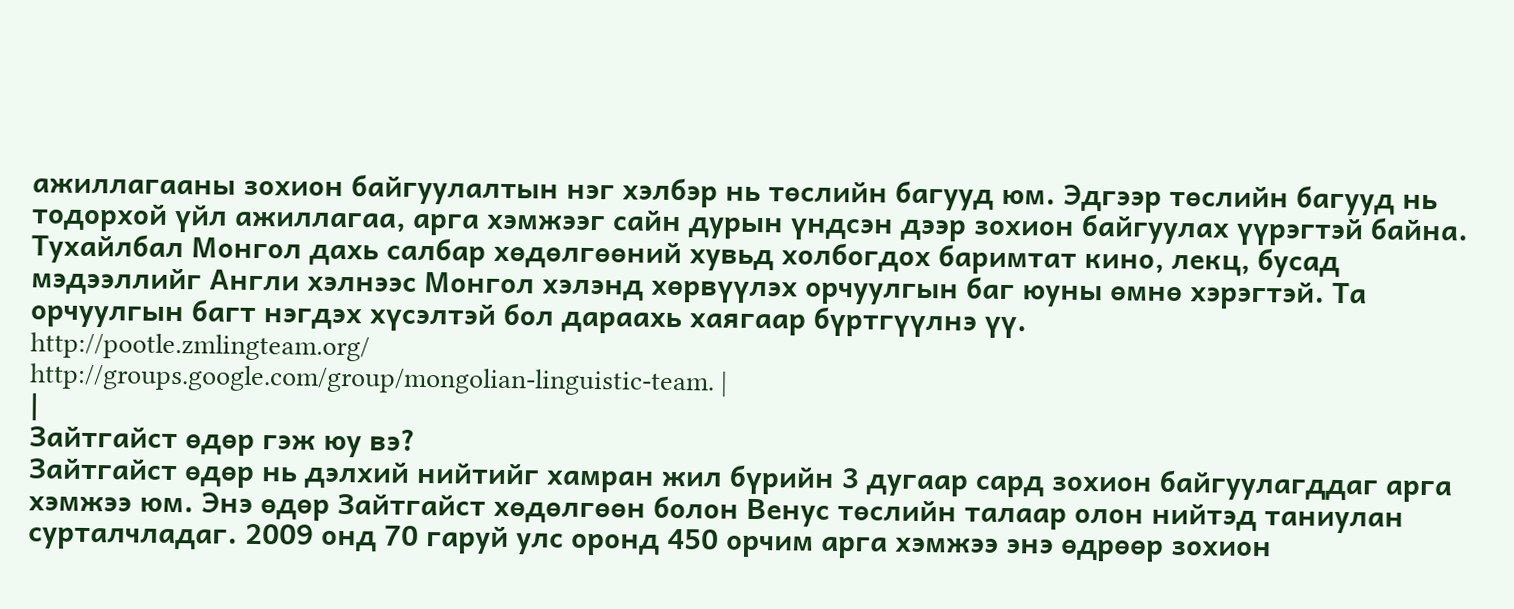ажиллагааны зохион байгуулалтын нэг хэлбэр нь төслийн багууд юм. Эдгээр төслийн багууд нь тодорхой үйл ажиллагаа, арга хэмжээг сайн дурын үндсэн дээр зохион байгуулах үүрэгтэй байна.
Тухайлбал Монгол дахь салбар хөдөлгөөний хувьд холбогдох баримтат кино, лекц, бусад мэдээллийг Англи хэлнээс Монгол хэлэнд хөрвүүлэх орчуулгын баг юуны өмнө хэрэгтэй. Та орчуулгын багт нэгдэх хүсэлтэй бол дараахь хаягаар бүртгүүлнэ үү.
http://pootle.zmlingteam.org/
http://groups.google.com/group/mongolian-linguistic-team. |
|
Зайтгайст өдөр гэж юу вэ?
Зайтгайст өдөр нь дэлхий нийтийг хамран жил бүрийн 3 дугаар сард зохион байгуулагддаг арга хэмжээ юм. Энэ өдөр Зайтгайст хөдөлгөөн болон Венус төслийн талаар олон нийтэд таниулан сурталчладаг. 2009 онд 70 гаруй улс оронд 450 орчим арга хэмжээ энэ өдрөөр зохион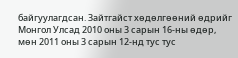байгуулагдсан. Зайтгайст хөдөлгөөний өдрийг Монгол Улсад 2010 оны 3 сарын 16-ны өдөр, мөн 2011 оны 3 сарын 12-нд тус тус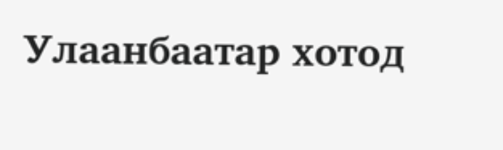Улаанбаатар хотод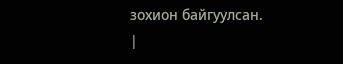зохион байгуулсан.
|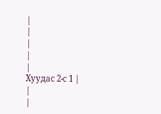|
|
|
|
|
Хуудас 2-с 1 |
|
|